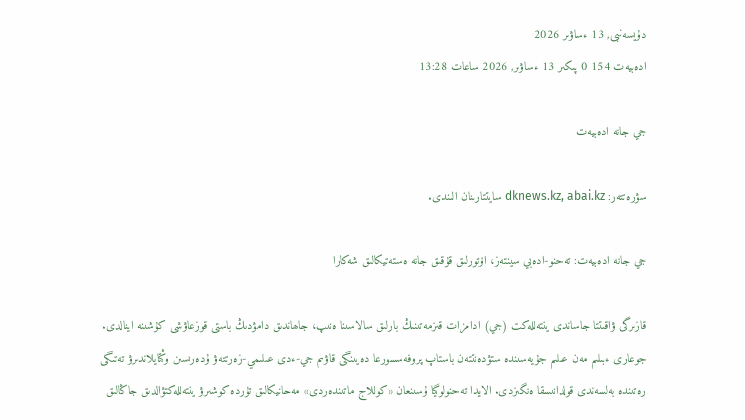دۇيسەنبى, 13 ءساۋىر 2026
ادەبيەت 154 0 پىكىر 13 ءساۋىر, 2026 ساعات 13:28

جي جانە ادەبيەت

سۋرەتتەر: dknews.kz, abai.kz سايتتارىنان الىندى.

جي جانە ادەبيەت: تەحنو-ادەبي سينتەز، اۆتورلىق قۇقىق جانە ەستەتيكالىق شەكارا

قازىرگى ۋاقىتتا جاساندى ينتەللەكت (جي) ادامزات قىزمەتىنىڭ بارلىق سالاسىنا ەنىپ، جاھاندىق دامۋدىڭ باستى قوزعاۋشى كۇشىنە اينالدى. جوعارى ءبىلىم مەن عىلىم جۇيەسىندە ستۋدەنتتەن باستاپ پروفەسسورعا دەيىنگى قاۋىم جي-ءدى عىلىمي-زەرتتەۋ ۇدەرىسىن وڭتايلاندىرۋ تەتىگى رەتىندە بەلسەندى قولدانىسقا ەنگىزدى. الايدا تەحنولوگيا ۇسىنعان «كوللاج ماتىندەردى» مەحانيكالىق تۇردە كوشىرۋ ينتەللەكتۋالدىق جاڭالىق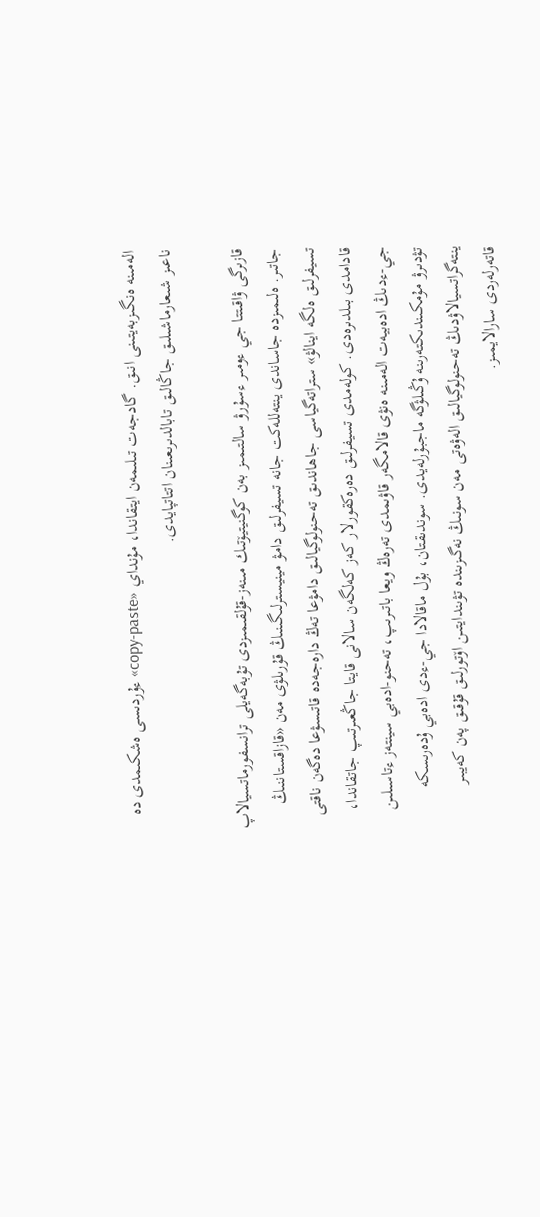الەمىنە ەنگىزبەيتىنى انىق. گادجەت تىلىمەن ايتقاندا، مۇنداي «copy-paste» ءۇردىسى ەشكىمدى دە ناعىز شىعارماشىلىق جاڭالىق تابالدىرىعىنان اتتاتپايدى.

قازىرگى ۋاقىتتا جي ءومىر ءسۇرۋ سالتىمىز بەن كوگنيتيۆتىك مىنەز-قۇلقىمىزدى تۇبەگەيلى ترانسفورماتسيالاپ جاتىر. ەلىمىزدە جاساندى ينتەللەكت جانە تسيفرلىق دامۋ مينيسترلىگىنىڭ قۇرىلۋى مەن «قازاقستاننىڭ تسيفرلىق ەلگە اينالۋ» ستراتەگياسى جاھاندىق تەحنولوگيالىق دامۋعا تەڭ دارەجەدە قاتىسۋعا دەگەن ناقتى قادامدى بىلدىرەدى. كولەمدى تسيفرلىق دەرەكقورلار كەز كەلگەن سالانى قايتا جاڭعىرتىپ جاتقاندا، جي-ءدىڭ ادەبيەت الەمىنە ەنۋى قالامگەر قاۋىمدى تەرەڭ ويعا باتىرىپ، تەحنو-ادەبي سينتەز ءتاسىلىن تۋدىرۋ مۇمكىندىكتەرىنە ۇڭىلۋگە ماجبۇرلەيدى. سوندىقتان، بۇل ماقالادا جي-ءدى ادەبي ۇدەرىسكە ينتەگراتسيالاۋدىڭ تەحنولوگيالىق الەۋەتى مەن سونىڭ نەگىزىندە تۋىندايتىن اۆتورلىق قۇقىق پەن كەيبىر قاتەرلەردى سارالايمىز.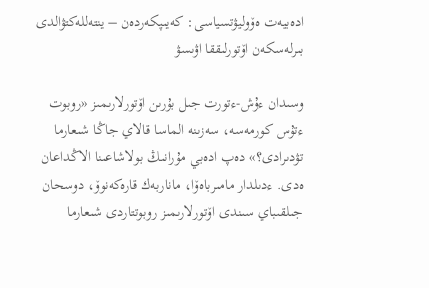ادەبيەت ەۆوليۋتسياسى: كەيىپكەردەن – ينتەللەكتۋالدى بىرلەسكەن اۆتورلىققا اۋىسۋ

وسىدان ءۇش-ءتورت جىل بۇرىن اۆتورلارىمىز «روبوت ءتۇس كورمەسە، سەزىنە الماسا قالاي جاڭا شىعارما تۋدىرادى؟» دەپ ادەبي مۇرانىڭ بولاشاعىنا الاڭداعان ەدى. ءدىلدار مامىرباەۆا، ماناربەك قارەكەنوۆ، دوسحان جىلقىباي سىندى اۆتورلارىمىز روبوتتاردى شىعارما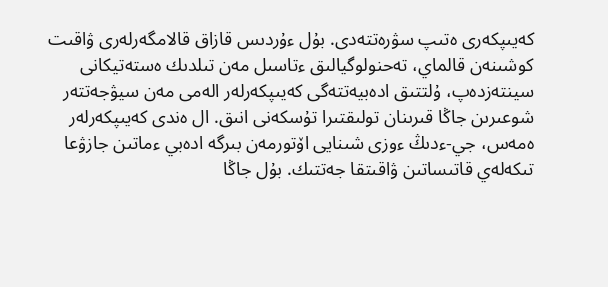كەيىپكەرى ەتىپ سۋرەتتەدى. بۇل ءۇردىس قازاق قالامگەرلەرى ۋاقىت كوشىنەن قالماي، تەحنولوگيالىق ءتاسىل مەن تىلدىك ەستەتيكانى سينتەزدەپ، ۇلتتىق ادەبيەتتەگى كەيىپكەرلەر الەمى مەن سيۋجەتتەر شوعىرىن جاڭا قىرىنان تولىقتىرا تۇسكەنى انىق. ال ەندى كەيىپكەرلەر ەمەس، جي-ءدىڭ ءوزى شىنايى اۆتورمەن بىرگە ادەبي ءماتىن جازۋعا تىكەلەي قاتىساتىن ۋاقىتقا جەتتىك. بۇل جاڭا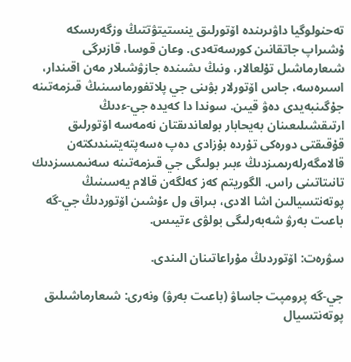تەحنولوگيا داۋىرىندە اۆتورلىق ينستيتۋتتىڭ وزگەرىسكە ۇشىراپ جاتقانىن كورسەتەدى. وعان قوسا، قازىرگى شىعارماشىل تۇلعالار، ونىڭ ىشىندە جازۋشىلار مەن اقىندار، اسىرەسە، جاس اۆتورلار بۋىنى جي پلاتفورماسىنىڭ قىزمەتىنە جۇگىنبەيدى دەۋ قيىن. سوندا دا كەيدە جي-ءدىڭ ارتىقشىلىعىنان بەيحابار بولعاندىقتان نەمەسە اۆتورلىق قۇقىقتى دورەكى تۇردە بۇزادى دەپ ەسەپتەيتىندىكتەن قالامگەرلەرىمىزدىڭ ءبىر بولىگى جي قىزمەتىنە سەنىمسىزدىك تانىتاتىنى راس. الگوريتم كەز كەلگەن قالام يەسىنىڭ پوتەنتسيالىن اشا الادى، بىراق ول ءۇشىن اۆتوردىڭ جي-گە باعىت بەرۋ شەبەرلىگى بولۋى ءتيىس.

سۋرەت: اۆتوردىڭ مۇراعاتىنان الىندى.

جي-گە پرومپت جاساۋ (باعىت بەرۋ) ونەرى: شىعارماشىلىق پوتەنتسيال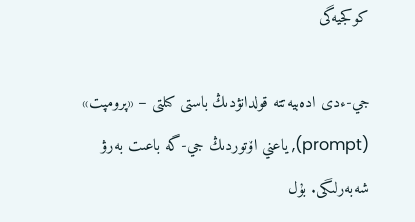كوكجيەگى

جي-ءدى ادەبيەتتە قولدانۋدىڭ باستى كىلتى – «پرومپت» (prompt), ياعني اۆتوردىڭ جي-گە باعىت بەرۋ شەبەرلىگى. بۇل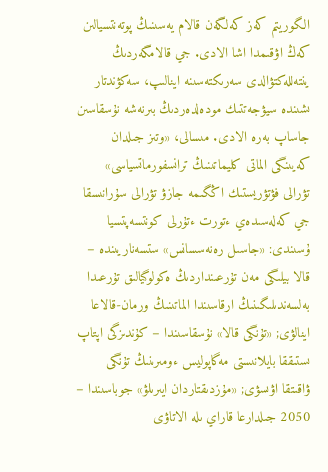الگوريتم كەز كەلگەن قالام يەسىنىڭ پوتەنتسيالىن كەڭ اۋقىمدا اشا الادى. جي قالامگەردىڭ ينتەللەكتۋالدى سەرىكتەسىنە اينالىپ، سەكۋندتار ىشىندە سيۋجەتتىك مودەلدەردىڭ بىرنەشە نۇسقاسىن جاساپ بەرە الادى. مىسالى، «وتىز جىلدان كەيىنگى الماتى كليماتىنىڭ ترانسفورماتسياسى» تۋرالى فۋتۋريستىك اڭگىمە جازۋ تۋرالى سۇرانىسقا جي كەلەسىدەي ءتورت ءتۇرلى كونتسەپتسيا ۇسىندى: «جاسىل رەنەسسانس» ستسەناريىندە – قالا بيلىگى مەن تۇرعىنداردىڭ ەكولوگيالىق تۇرعىدا بەلسەندىلىگىنىڭ ارقاسىندا الماتىنىڭ ورمان-قالاعا اينالۋى; «تۇنگى قالا» نۇسقاسىندا – كۇندىزگى اپتاپ ىستىققا بايلانىستى مەگاپوليس ءومىرىنىڭ تۇنگى ۋاقىتقا اۋىسۋى; «مۇزدىقتاردان ايىرىلۋ» جوباسىندا – 2050 جىلدارعا قاراي ىلە الاتاۋى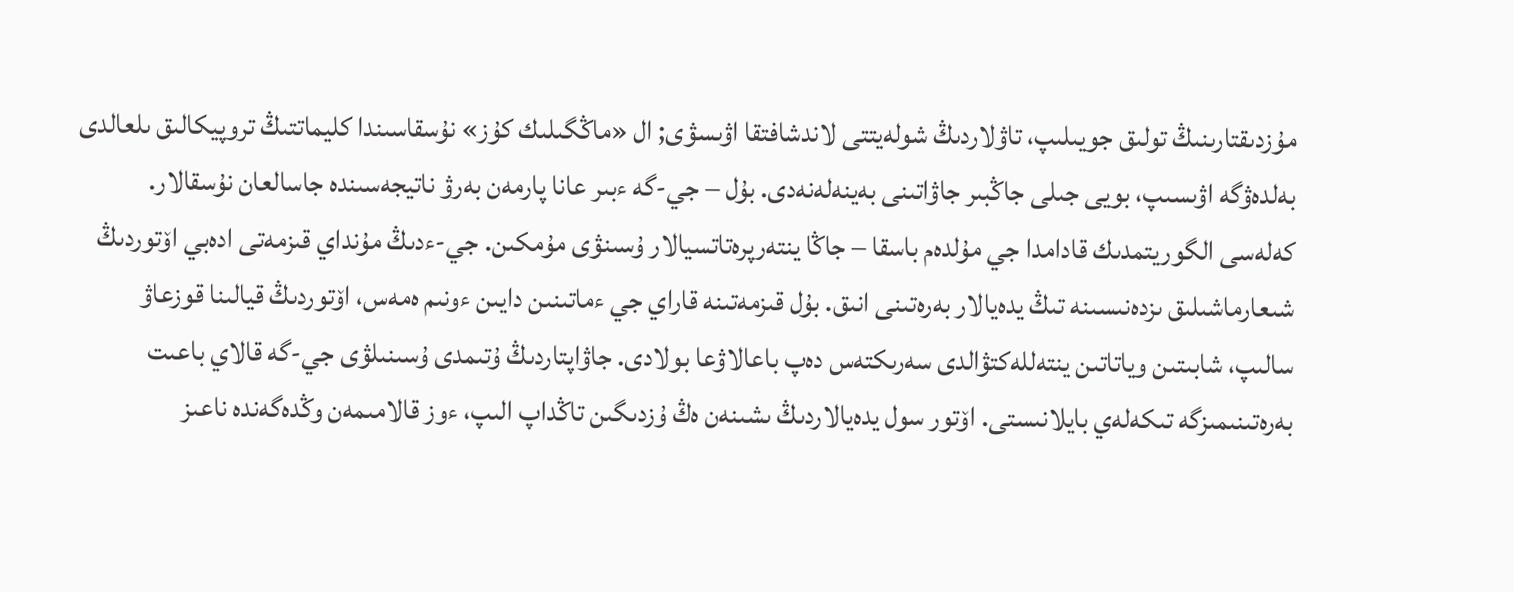مۇزدىقتارىنىڭ تولىق جويىلىپ، تاۋلاردىڭ شولەيتتى لاندشافتقا اۋىسۋى; ال «ماڭگىلىك كۇز» نۇسقاسىندا كليماتتىڭ تروپيكالىق ىلعالدى بەلدەۋگە اۋىسىپ، بويى جىلى جاڭبىر جاۋاتىنى بەينەلەنەدى. بۇل – جي-گە ءبىر عانا پارمەن بەرۋ ناتيجەسىندە جاسالعان نۇسقالار. كەلەسى الگوريتمدىك قادامدا جي مۇلدەم باسقا – جاڭا ينتەرپرەتاتسيالار ۇسىنۋى مۇمكىن. جي-ءدىڭ مۇنداي قىزمەتى ادەبي اۆتوردىڭ شىعارماشىلىق ىزدەنىسىنە تىڭ يدەيالار بەرەتىنى انىق. بۇل قىزمەتىنە قاراي جي ءماتىنىن دايىن ءونىم ەمەس، اۆتوردىڭ قيالىنا قوزعاۋ سالىپ، شابىتىن وياتاتىن ينتەللەكتۋالدى سەرىكتەس دەپ باعالاۋعا بولادى. جاۋاپتاردىڭ ۇتىمدى ۇسىنىلۋى جي-گە قالاي باعىت بەرەتىنىمىزگە تىكەلەي بايلانىستى. اۆتور سول يدەيالاردىڭ ىشىنەن ەڭ ۇزدىگىن تاڭداپ الىپ، ءوز قالامىمەن وڭدەگەندە ناعىز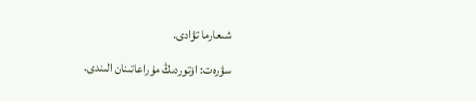شىعارما تۋادى.

سۋرەت: اۆتوردىڭ مۇراعاتىنان الىندى.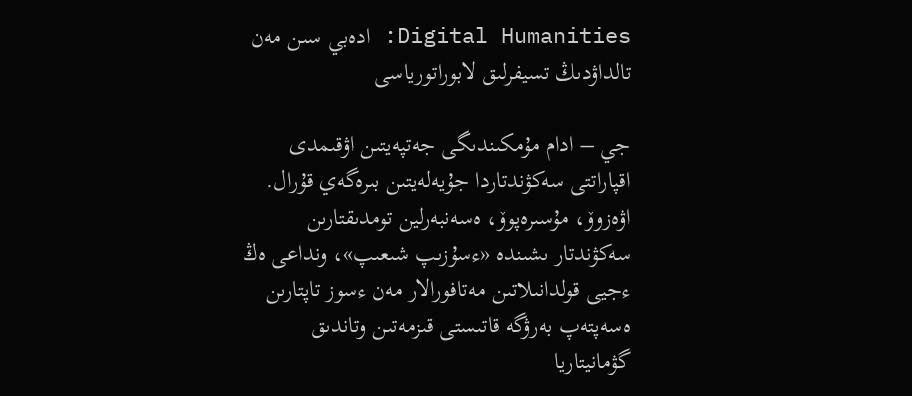Digital Humanities: ادەبي سىن مەن تالداۋدىڭ تسيفرلىق لابوراتورياسى

جي – ادام مۇمكىندىگى جەتپەيتىن اۋقىمدى اقپاراتتى سەكۋندتاردا جۇيەلەيتىن بىرەگەي قۇرال. اۋەزوۆ، مۇسىرەپوۆ، ەسەنبەرلين تومدىقتارىن سەكۋندتار ىشىندە «ءسۇزىپ شىعىپ»، ونداعى ەڭ ءجيى قولدانىلاتىن مەتافورالار مەن ءسوز تاپتارىن ەسەپتەپ بەرۋگە قاتىستى قىزمەتىن وتاندىق گۋمانيتاريا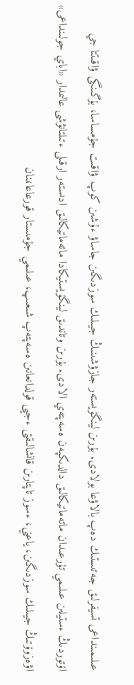عىلىمىنداعى تسيفرلىق جەتىستىك دەپ بالاۋعا بولادى. بۇرىن لينگۆيستەر جازۋشىنىڭ جيىلىك سوزدىگىن جاساۋ ءۇشىن كوپ ۋاقىت جۇمساسا، بۇگىنگى ۋاقىتتا جي اۆتوردىڭ ءستيلىن عىلىمي تۇرعىدان ماتەماتيكالىق دالدىكپەن ەسەپتەي الادى. بۇرىن وتاندىق لينگۆيستيكادا ماتەماتيكالىق ادىستەر ارقىلى ءتىلتانۋشى عالىمدار «اباي جولىنداعى» اۋەزوۆتىڭ جيىلىك سوزدىگىن، ياعني، ءسوز تاپتارىن قانشالىقتى ءجيى قولدانعانىن ەسەپتەپ شىعىپ، عىلىمي جۇمىستار قورعاعانىنان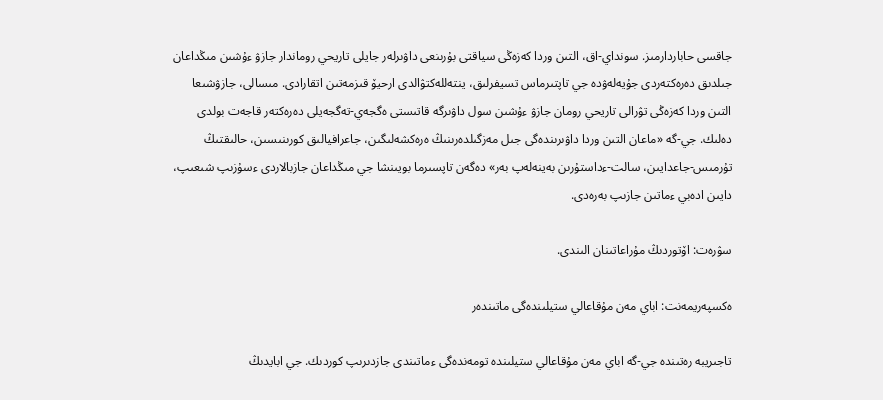جاقسى حاباردارمىز. سونداي-اق، التىن وردا كەزەڭى سياقتى بۇرىنعى داۋىرلەر جايلى تاريحي روماندار جازۋ ءۇشىن مىڭداعان جىلدىق دەرەكتەردى جۇيەلەۋدە جي تاپتىرماس تسيفرلىق، ينتەللەكتۋالدى ارحيۆ قىزمەتىن اتقارادى. مىسالى، جازۋشىعا التىن وردا كەزەڭى تۋرالى تاريحي رومان جازۋ ءۇشىن سول داۋىرگە قاتىستى ەگجەي-تەگجەيلى دەرەكتەر قاجەت بولدى دەلىك. جي-گە «ماعان التىن وردا داۋىرىندەگى جىل مەزگىلدەرىنىڭ ەرەكشەلىگىن، جاعرافيالىق كورىنىسىن، حالىقتىڭ تۇرمىس-جاعدايىن، سالت-ءداستۇرىن بەينەلەپ بەر» دەگەن تاپسىرما بويىنشا جي مىڭداعان جازبالاردى ءسۇزىپ شىعىپ، دايىن ادەبي ءماتىن جازىپ بەرەدى.

سۋرەت: اۆتوردىڭ مۇراعاتىنان الىندى.

ەكسپەريمەنت: اباي مەن مۇقاعالي ستيلىندەگى ماتىندەر

تاجىريبە رەتىندە جي-گە اباي مەن مۇقاعالي ستيلىندە تومەندەگى ءماتىندى جازدىرىپ كوردىك. جي ابايدىڭ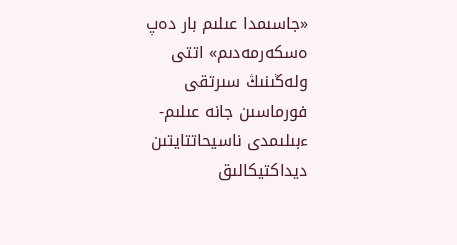«جاسىمدا عىلىم بار دەپ ەسكەرمەدىم» اتتى ولەڭىنىڭ سىرتقى فورماسىن جانە عىلىم-ءبىلىمدى ناسيحاتتايتىن ديداكتيكالىق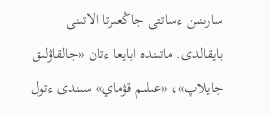سارىنىن ءساتتى جاڭعىرتا الاتىنى بايقالدى. ماتىندە ابايعا ءتان «جالقاۋلىق جايلاپ»، «عىلىم قۋماي» سىندى ءتول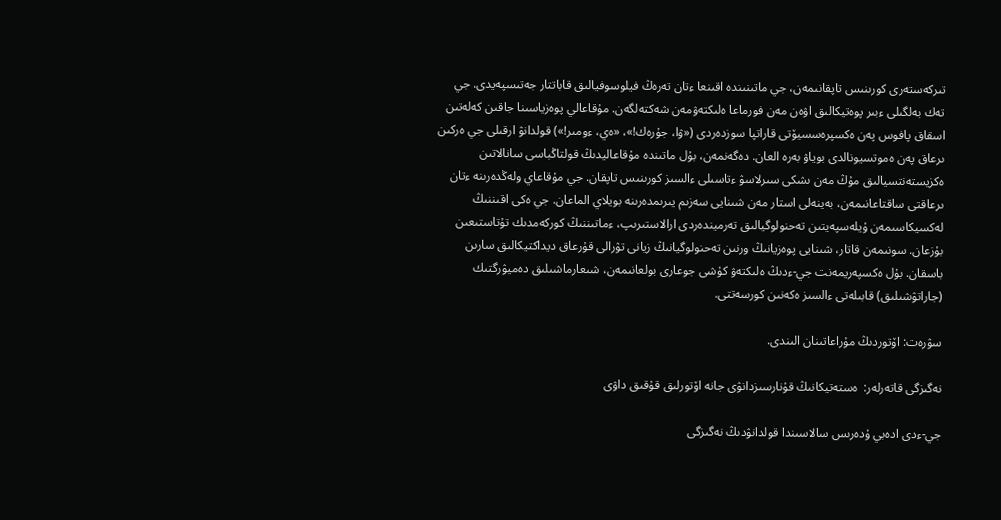تىركەستەرى كورىنىس تاپقانىمەن، جي ماتىنىندە اقىنعا ءتان تەرەڭ فيلوسوفيالىق قاباتتار جەتىسپەيدى. جي تەك بەلگىلى ءبىر پوەتيكالىق اۋەن مەن فورماعا ەلىكتەۋمەن شەكتەلگەن. مۇقاعالي پوەزياسىنا جاقىن كەلەتىن اسقاق پافوس پەن ەكسپرەسسيۆتى قاراتپا سوزدەردى («ۋا، جۇرەك!»، «ەي، ءومىر!») قولدانۋ ارقىلى جي ەركىن ىرعاق پەن ەموتسيونالدى بوياۋ بەرە العان. دەگەنمەن، بۇل ماتىندە مۇقاعاليدىڭ قولتاڭباسى سانالاتىن ەكزيستەنتسيالىق مۇڭ مەن ىشكى سىرلاسۋ ءتاسىلى ءالسىز كورىنىس تاپقان. جي مۇقاعاي ولەڭدەرىنە ءتان ىرعاقتى ساقتاعانىمەن، بەينەلى استار مەن شىنايى سەزىم يىرىمدەرىنە بويلاي الماعان. جي ەكى اقىننىڭ لەكسيكاسىمەن ۇيلەسپەيتىن تەحنولوگيالىق تەرميندەردى ارالاستىرىپ، ءماتىننىڭ كوركەمدىك تۇتاستىعىن بۇزعان. سونىمەن قاتار، شىنايى پوەزيانىڭ ورنىن تەحنولوگيانىڭ زيانى تۋرالى قۇرعاق ديداكتيكالىق سارىن باسقان. بۇل ەكسپەريمەنت جي-ءدىڭ ەلىكتەۋ كۇشى جوعارى بولعانىمەن، شىعارماشىلىق دەميۋرگتىك (جاراتۋشىلىق) قابىلەتى ءالسىز ەكەنىن كورسەتتى.

سۋرەت: اۆتوردىڭ مۇراعاتىنان الىندى.

نەگىزگى قاتەرلەر:  ەستەتيكانىڭ قۇنارسىزدانۋى جانە اۆتورلىق قۇقىق داۋى

جي-ءدى ادەبي ۇدەرىس سالاسىندا قولدانۋدىڭ نەگىزگى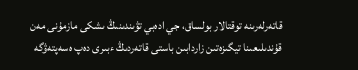قاتەرلەرىنە توقتالار بولساق، جي ادەبي تۋىندىنىڭ ىشكى مازمۇنى مەن قۇندىلىعىنا تيگىزەتىن زاردابىن باستى قاتەردىڭ ءبىرى دەپ ەسەپتەۋگە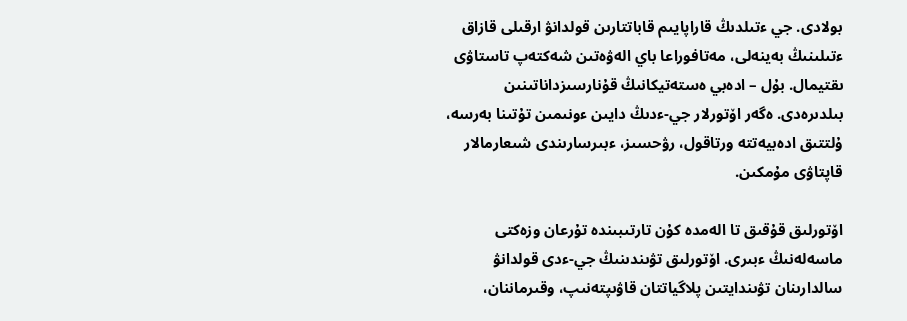بولادى. جي ءتىلدىڭ قاراپايىم قاباتتارىن قولدانۋ ارقىلى قازاق ءتىلىنىڭ بەينەلى، مەتافوراعا باي الەۋەتىن شەكتەپ تاستاۋى ىقتيمال. بۇل – ادەبي ەستەتيكانىڭ قۇنارسىزداناتىنىن بىلدىرەدى. ەگەر اۆتورلار جي-ءدىڭ دايىن ءونىمىن تۇتىنا بەرسە، ۇلتتىق ادەبيەتتە ورتاقول، رۋحسىز، ءبىرسارىندى شىعارمالار قاپتاۋى مۇمكىن.

اۆتورلىق قۇقىق تا الەمدە كۇن تارتىبىندە تۇرعان وزەكتى ماسەلەنىڭ ءبىرى. اۆتورلىق تۋىندىنىڭ جي-ءدى قولدانۋ سالدارىنان تۋىندايتىن پلاگياتتان قاۋىپتەنىپ، وقىرماننان،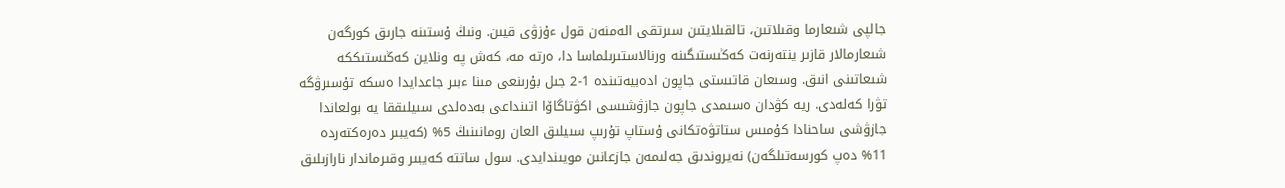جالپى شىعارما وقىلاتىن، تالقىلايتىن سىرتقى الەمنەن قول ءۇزۋى قيىن. ونىڭ ۇستىنە جارىق كورگەن شىعارمالار قازىر ينتەرنەت كەڭىستىگىنە ورنالاستىرىلماسا دا، ەرتە مە، كەش پە ونلاين كەڭىستىككە شىعاتىنى انىق. وسىعان قاتىستى جاپون ادەبيەتىندە 1-2 جىل بۇرىنعى مىنا ءبىر جاعدايدا ەسكە تۇسىرۋگە تۋرا كەلەدى. ريە كۋدان ەسىمدى جاپون جازۋشىسى اكۋتاگاۆا اتىنداعى بەدەلدى سىيلىققا يە بولعاندا جازۋشى ساحنادا كۇمىس ستاتۋەتكانى ۇستاپ تۇرىپ سىيلىق العان رومانىنىڭ 5% (كەيبىر دەرەكتەردە 11% دەپ كورسەتىلگەن) نەيروندىق جەلىمەن جازعانىن مويىندايدى. سول ساتتە كەيبىر وقىرماندار نارازىلىق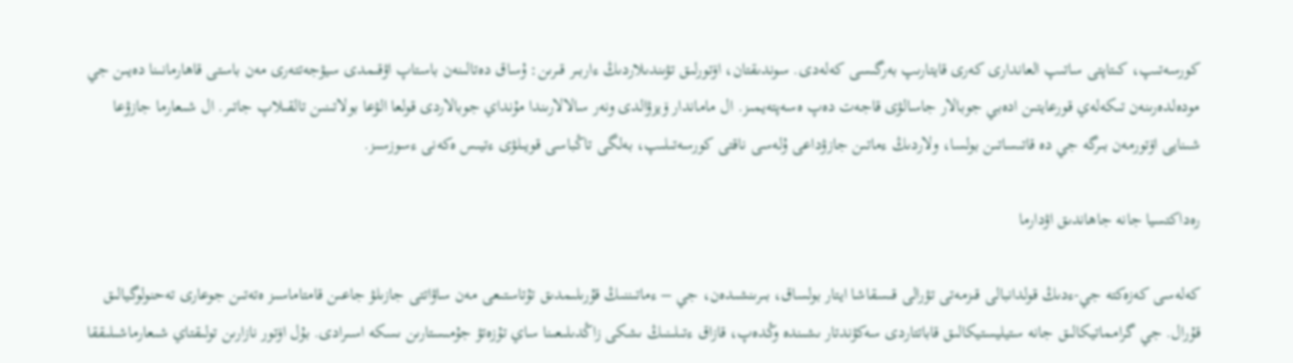كورسەتىپ، كىتاپتى ساتىپ العاندارى كەرى قايتارىپ بەرگىسى كەلەدى. سوندىقتان، اۆتورلىق تۋىندىلاردىڭ ءاربىر قىرىن: ۇساق دەتالىنەن باستاپ اۋقىمدى سيۋجەتتەرى مەن باستى قاھارمانىنا دەيىن جي مودەلدەرىنەن تىكەلەي قورعايتىن ادەبي جوبالار جاسالۋى قاجەت دەپ ەسەپتەيمىز. ال ماماندار ۆيزۋالدى ونەر سالالارىندا مۇنداي جوبالاردى قولعا الۋعا بولاتىنىن تالقىلاپ جاتىر. ال شىعارما جازۋعا شىنايى اۆتورمەن بىرگە جي دە قاتىساتىن بولسا، ولاردىڭ ءماتىن جازۋداعى ۇلەسى ناقتى كورسەتىلىپ، بەلگى تاڭباسى قويىلۋى ءتيىس ەكەنى ءسوزسىز.

رەداكتسيا جانە جاھاندىق اۋدارما

كەلەسى كەزەكتە جي-ءدىڭ قولدانبالى قىزمەتى تۋرالى قىسقاشا ايتار بولساق، بىرىنشىدەن، جي – ءماتىننىڭ قۇرىلىمدىق تۇتاستىعى مەن ساۋاتتى جازىلۋ جاعىن قامتاماسىز ەتەتىن جوعارى تەحنولوگيالىق قۇرال. جي گرامماتيكالىق جانە ستيليستيكالىق قاباتتاردى سەكۋندتار ىشىندە وڭدەپ، قازاق ءتىلىنىڭ ىشكى زاڭدىلىعىنا ساي تۇزەتۋ جۇمىستارىن ىسكە اسىرادى. بۇل اۆتور نازارىن تولىقتاي شىعارماشىلىققا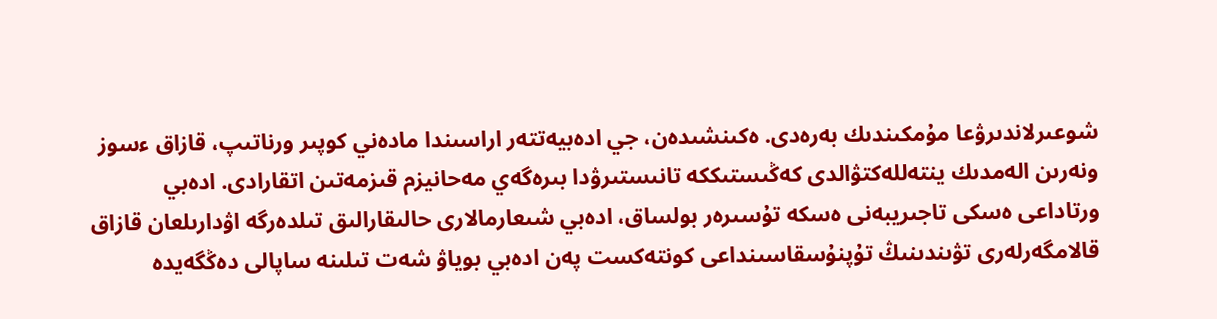شوعىرلاندىرۋعا مۇمكىندىك بەرەدى. ەكىنشىدەن، جي ادەبيەتتەر اراسىندا مادەني كوپىر ورناتىپ، قازاق ءسوز ونەرىن الەمدىك ينتەللەكتۋالدى كەڭىستىككە تانىستىرۋدا بىرەگەي مەحانيزم قىزمەتىن اتقارادى. ادەبي ورتاداعى ەسكى تاجىريبەنى ەسكە تۇسىرەر بولساق، ادەبي شىعارمالارى حالىقارالىق تىلدەرگە اۋدارىلعان قازاق قالامگەرلەرى تۋىندىنىڭ تۇپنۇسقاسىنداعى كونتەكست پەن ادەبي بوياۋ شەت تىلىنە ساپالى دەڭگەيدە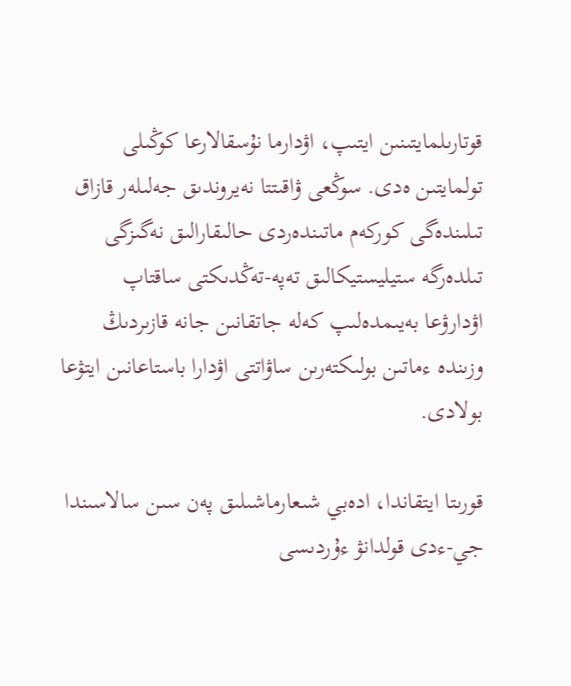قوتارىلمايتىنىن ايتىپ، اۋدارما نۇسقالارعا كوڭىلى تولمايتىن ەدى. سوڭعى ۋاقىتتا نەيروندىق جەلىلەر قازاق تىلىندەگى كوركەم ماتىندەردى حالىقارالىق نەگىزگى تىلدەرگە ستيليستيكالىق تەپە-تەڭدىكتى ساقتاپ اۋدارۋعا بەيىمدەلىپ كەلە جاتقانىن جانە قازىردىڭ وزىندە ءماتىن بولىكتەرىن ساۋاتتى اۋدارا باستاعانىن ايتۋعا بولادى.

قورىتا ايتقاندا، ادەبي شىعارماشىلىق پەن سىن سالاسىندا جي-ءدى قولدانۋ ءۇردىسى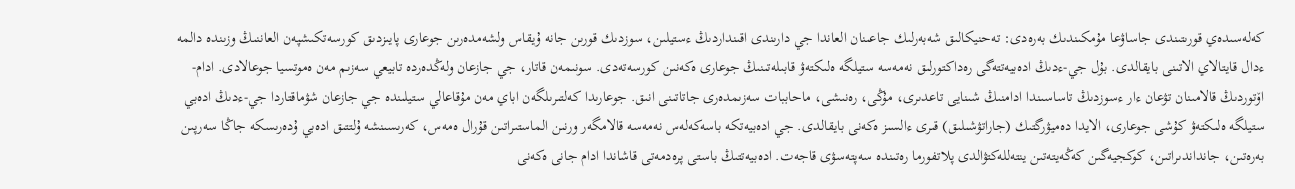كەلەسىدەي قورىتىندى جاساۋعا مۇمكىندىك بەرەدى: تەحنيكالىق شەبەرلىك جاعىنان العاندا جي دارىندى اقىنداردىڭ ءستيلىن، سوزدىك قورىن جانە ۇيقاس ولشەمدەرىن جوعارى پايىزدىق كورسەتكىشپەن العاننىڭ وزىندە دالمە ءدال قايتالاي الاتىنى بايقالدى. بۇل جي-ءدىڭ ادەبيەتتەگى رەداكتورلىق نەمەسە ستيلگە ەلىكتەۋ قابىلەتىنىڭ جوعارى ەكەنىن كورسەتەدى. سونىمەن قاتار، جي جازعان ولەڭدەردە تابيعي سەزىم مەن ەموتسيا جوعالادى. ادام-اۆتوردىڭ قالامىنان تۋعان ءار ءسوزدىڭ تاساسىندا ادامنىڭ شىنايى تاعدىرى، مۇڭى، رەنىشى، ماحاببات سەزىمدەرى جاتاتىنى انىق. جوعارىدا كەلتىرىلگەن اباي مەن مۇقاعالي ستيلىندە جي جازعان شۋماقتاردا جي-ءدىڭ ادەبي ستيلگە ەلىكتەۋ كۇشى جوعارى، الايدا دەميۋرگتىك (جاراتۋشىلىق) قىرى ءالسىز ەكەنى بايقالدى. جي ادەبيەتكە باسەكەلەس نەمەسە قالامگەر ورنىن الماستىراتىن قۇرال ەمەس، كەرىسىنشە ۇلتتىق ادەبي ۇدەرىسكە جاڭا سەرپىن بەرەتىن، جانداندىراتىن، كوكجيەگىن كەڭەيتەتىن ينتەللەكتۋالدى پلاتفورما رەتىندە سەپتەسۋى قاجەت. ادەبيەتتىڭ باستى پرەدمەتى قاشاندا ادام جانى ەكەنى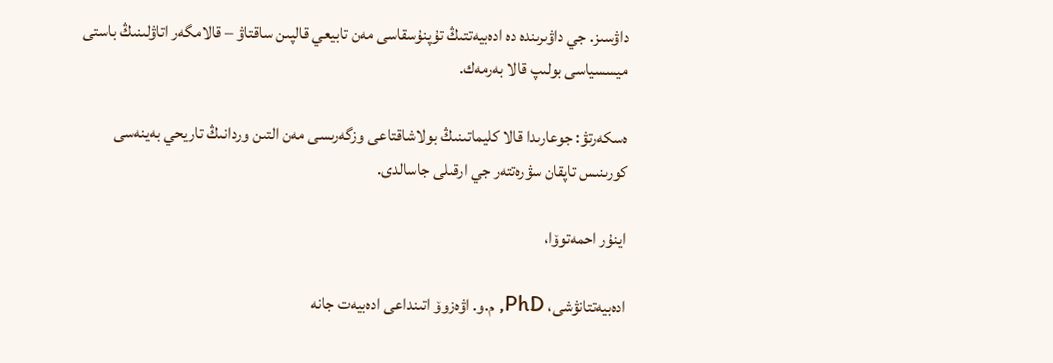داۋسىز. جي داۋىرىندە دە ادەبيەتتىڭ تۇپنۇسقاسى مەن تابيعي قالپىن ساقتاۋ – قالامگەر اتاۋلىنىڭ باستى ميسسياسى بولىپ قالا بەرمەك.

ەسكەرتۋ: جوعارىدا قالا كليماتىنىڭ بولاشاقتاعى وزگەرىسى مەن التىن وردانىڭ تاريحي بەينەسى كورىنىس تاپقان سۋرەتتەر جي ارقىلى جاسالدى.

اينۇر احمەتوۆا،

ادەبيەتتانۋشى، PhD, م.و. اۋەزوۆ اتىنداعى ادەبيەت جانە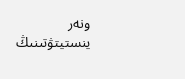ونەر ينستيتۋتىنىڭ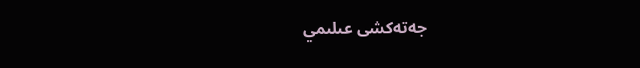جەتەكشى عىلىمي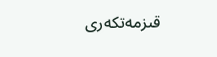قىزمەتكەرى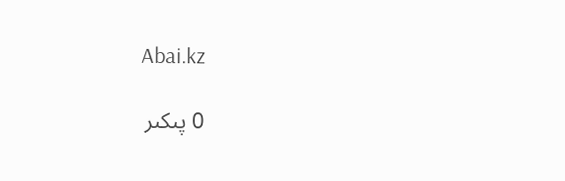Abai.kz

0 پىكىر